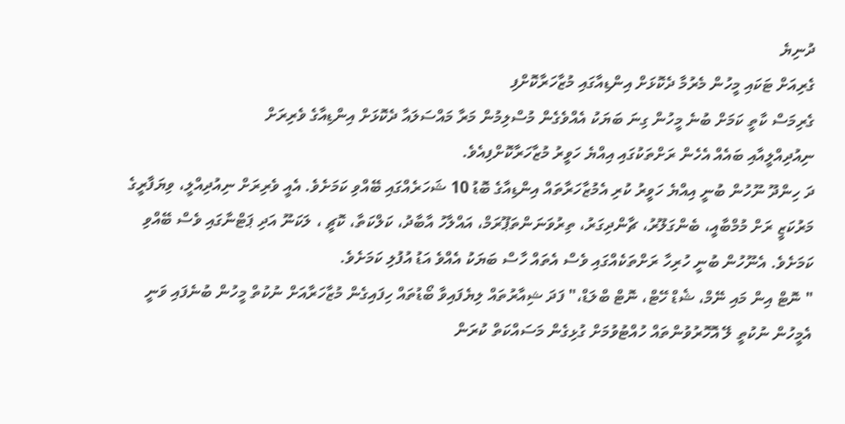ދުނިޔެ
ގެރިއަށް ޓަކައި މީހުން މެރުމާ ދެކޮޅަށް އިންޑިއާގައި މުޒާހަރާކޮށްފި
ގެރިމަސް ކާތީ ކަމަށް ބުނެ މީހުން ގިނަ ބަޔަކު އެއްވެގެން މުސްލިމުން މަރާ މައްސަލައާ ދެކޮޅަށް އިންޑިއާގެ ވެރިރަށް
ނިއުދިއްލީއާއި ބައެއް އެހެން ރަށްތަކުގައި އިއްޔެ ހަވީރު މުޒާހަރާކޮށްފިއެވެ.
ދަ ހިންދޫ ނޫހުން ބުނީ އިއްޔެ ހަވީރު ކުރި އެމުޒާހަރާތައް އިންޑިއާގެ ބޮޑު 10 ޝަހަރެއްގައި ބޭއްވި ކަމަށެވެ. އެއީ ވެރިރަށް ނިއުދިއްލީ، ވިޔަފާރީގެ މަރުކަޒީ ރަށް މުމްބާއީ، ބެންގަލޫރު، ޗާންދިގަރު، ތިރުވަނަންތަޕޫރަމް، އައްލާހު އާބާދު، ކަލްކަތާ، ކޮޗީ ، ލަކަނޫ އަދި ޕަޓްނާގައި ވެސް ބޭއްވި ކަމަށެވެ. އެނޫހުން ބުނީ ހުރިހާ ރަށްތަކެއްގައި ވެސް އެތައް ހާސް ބަޔަކު އެއްވެ އަޑު އުފުލި ކަމަށެވެ.
" ނޮޓް އިން މައި ނޭމް، ޝެޑް ހޭޓް، ނޮޓް ބްލަޑް،" ފަދަ ޝިއާރުތައް ލިޔެފައިވާ ބޯޑުތައް ހިފައިގެން މުޒާހަރާއަށް ނުކުތް މީހުން ބުނެފައި ވަނީ އެމީހުން ނުކުތީ ލޭ އޮހޮރުވުންތައް ހުއްޓުވުމަށް ގުޅިގެން މަސައްކަތް ކުރަން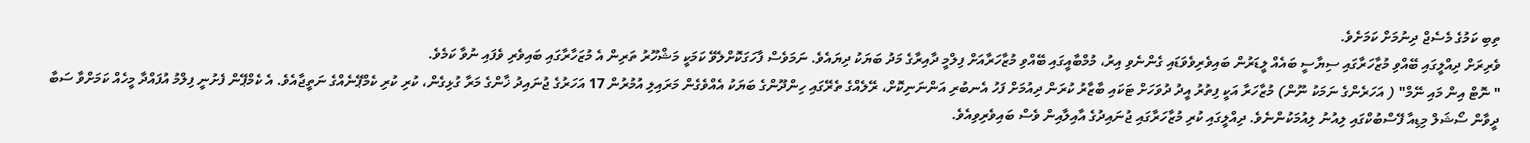ތިބި ކަމުގެ މެސެޖް ދިނުމަށް ކަމަށެވެ.
ވެރިރަށް ދިއްލީގައި ބޭއްވި މުޒާހަރާގައި ސިޔާސީ ބައެއް ލީޑަރުން ބައިވެރިވެވަޑައި ގެންނެވި އިރު، މުމްބާއީގައި ބޭއްވި މުޒާހަރާއަށް ފިލްމީ ދާއިރާގެ މަދު ބަޔަކު ދިޔައެވެ. ނަމަވެސް ފާހަގަކޮށްލެވޭ ކަމަކީ މަޝްހޫރު ތަރިން އެ މުޒަހާރާގައި ބައިވެރި ވެފައި ނުވާ ކަމެވެ.
" ނޮޓް އިން މައި ނޭމް" ( އަހަރެންގެ ނަމަކު ނޫން) މުޒާހަރާ އަކީ ފިތުރު އީދު ދުވަހަށް ޓަކައި ބާޒާރު ކުރަން ދިއުމަށް ފަހު އެނބުރި އަންނަނިކޮށް، ރޭލެއްގެ ތެރޭގައި ހިންދޫންގެ ބަޔަކު އެއްވެގެން މަރައިލި އުމުރުން 17 އަހަރުގެ ޖުނައިދު ޚާންގެ މަރާ ގުޅިގެން، ކުރި ކުރި ކެމްޕޭނެއްގެ ނަތީޖާއެވެ. އެ ކެމްޕޭން ފެށުނީ ފިލްމު އުފައްދާ މީހެއް ކަމަށްވާ ސަބާ ދީވާން ސޯޝަލް މިޑިއާ ފޭސްބުކްގައި ލިއުނު ލިއުމަކުންނެވެ. ދިއްލީގައި ކުރި މުޒާހަރާގައި ޖުނައިދުގެ އާއިލާއިން ވެސް ބައިވެރިވިއެވެ.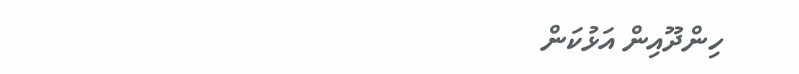ހިންދޫއިން އަޅުކަން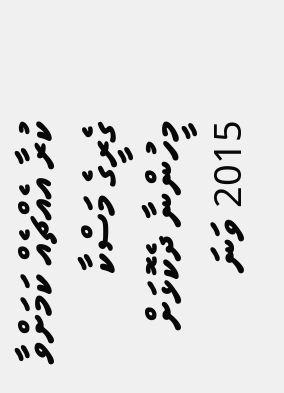ކުރާ އެއްޗެއް ކަމަށްވާ ގެރީގެ މަސްކާ މީހުންނާ ދެކޮޅަށް 2015 ވަނަ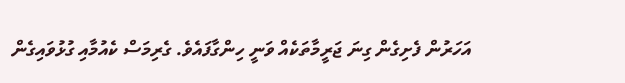އަހަރުން ފެށިގެން ގިނަ ޖަރީމާތަކެއް ވަނީ ހިންގާފައެވެ. ގެރިމަސް ކެއުމާއި ގުޅުވައިގެން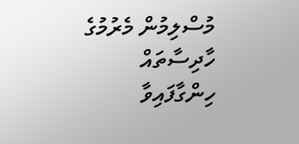މުސްލިމުން މެރުމުގެ ހާދިސާތައް ހިންގާފައިވާ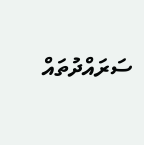ސަރައްދުތައް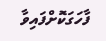ފާހަގަކޮށްފައިވާ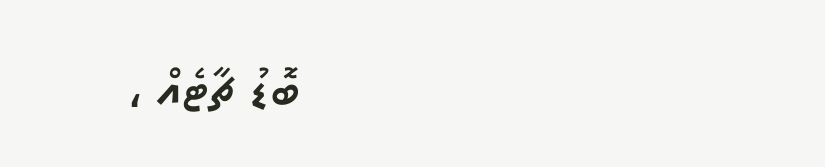ބޮޑު ޗާޓެއް ،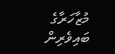މުޒާހަރާގެ ބައިވެރިން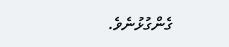ގެންގުޅުނެވެ.